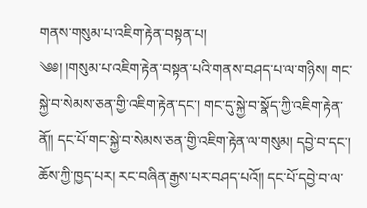གནས་གསུམ་པ་འཇིག་རྟེན་བསྟན་པ།
༄༅། །གསུམ་པ་འཇིག་རྟེན་བསྟན་པའི་གནས་བཤད་པ་ལ་གཉིས། གང་སྐྱེ་བ་སེམས་ཅན་གྱི་འཇིག་རྟེན་དང་། གང་དུ་སྐྱེ་བ་སྣོད་ཀྱི་འཇིག་རྟེན་ནོ༎ དང་པོ་གང་སྐྱེ་བ་སེམས་ཅན་གྱི་འཇིག་རྟེན་ལ་གསུམ། དབྱེ་བ་དང་། ཆོས་ཀྱི་ཁྱད་པར། རང་བཞིན་རྒྱས་པར་བཤད་པའོ༎ དང་པོ་དབྱེ་བ་ལ་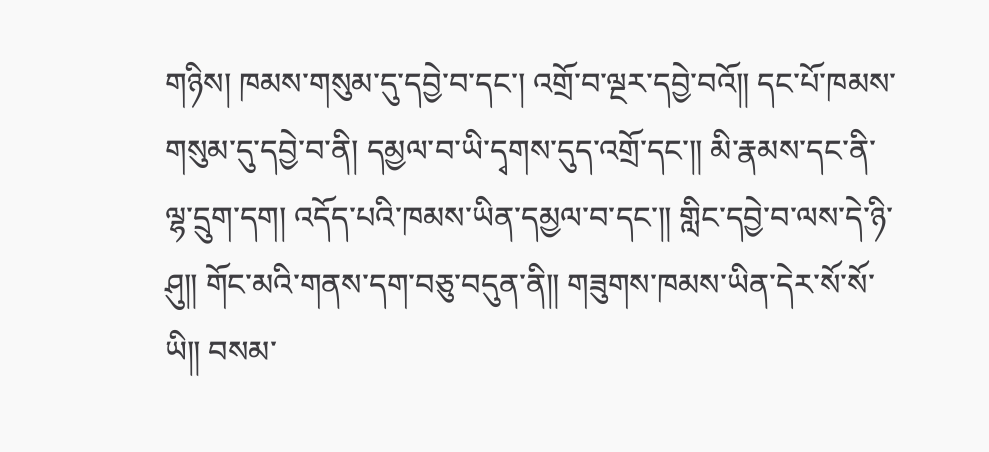གཉིས། ཁམས་གསུམ་དུ་དབྱེ་བ་དང་། འགྲོ་བ་ལྔར་དབྱེ་བའོ༎ དང་པོ་ཁམས་གསུམ་དུ་དབྱེ་བ་ནི། དམྱལ་བ་ཡི་དྭགས་དུད་འགྲོ་དང་༎ མི་རྣམས་དང་ནི་ལྷ་དྲུག་དག། འདོད་པའི་ཁམས་ཡིན་དམྱལ་བ་དང་༎ གླིང་དབྱེ་བ་ལས་དེ་ཉི་ཤུ༎ གོང་མའི་གནས་དག་བཅུ་བདུན་ནི༎ གཟུགས་ཁམས་ཡིན་དེར་སོ་སོ་ཡི༎ བསམ་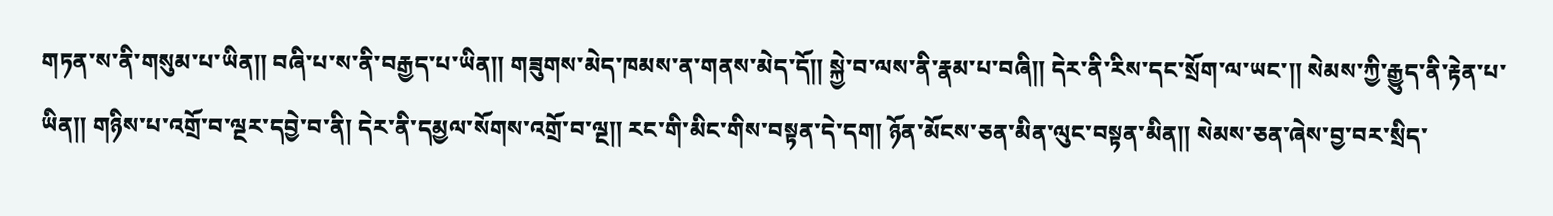གཏན་ས་ནི་གསུམ་པ་ཡིན༎ བཞི་པ་ས་ནི་བརྒྱད་པ་ཡིན༎ གཟུགས་མེད་ཁམས་ན་གནས་མེད་དོ༎ སྐྱེ་བ་ལས་ནི་རྣམ་པ་བཞི༎ དེར་ནི་རིས་དང་སྲོག་ལ་ཡང་༎ སེམས་ཀྱི་རྒྱུད་ནི་རྟེན་པ་ཡིན༎ གཉིས་པ་འགྲོ་བ་ལྔར་དབྱེ་བ་ནི། དེར་ནི་དམྱལ་སོགས་འགྲོ་བ་ལྔ༎ རང་གི་མིང་གིས་བསྟན་དེ་དག། ཉོན་མོངས་ཅན་མིན་ལུང་བསྟན་མིན༎ སེམས་ཅན་ཞེས་བྱ་བར་སྲིད་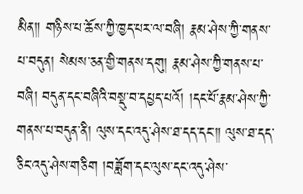མིན༎ གཉིས་པ་ཆོས་ཀྱི་ཁྱད་པར་ལ་བཞི། རྣམ་ཤེས་ཀྱི་གནས་པ་བདུན། སེམས་ཅན་གྱི་གནས་དགུ། རྣམ་ཤེས་ཀྱི་གནས་པ་བཞི། བདུན་དང་བཞིའི་བསྡུ་བ་དཔྱད་པའོ། །དང་པོ་རྣམ་ཤེས་ཀྱི་གནས་པ་བདུན་ནི། ལུས་དང་འདུ་ཤེས་ཐ་དད་དང་༎ ལུས་ཐ་དད་ཅིང་འདུ་ཤེས་གཅིག །བཟློག་དང་ལུས་དང་འདུ་ཤེས་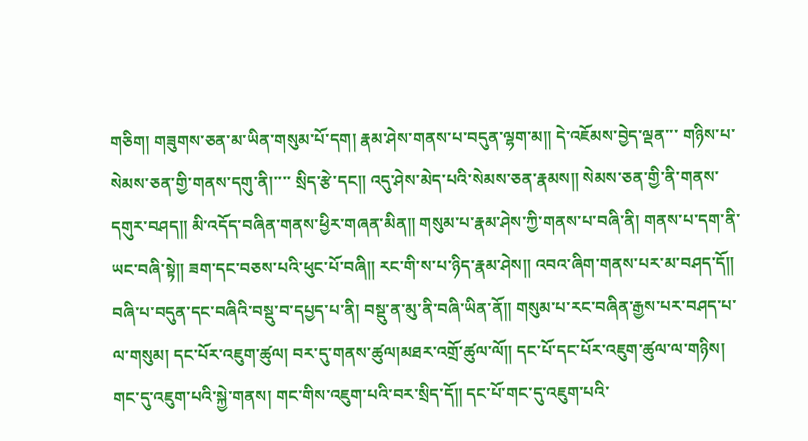གཅིག། གཟུགས་ཅན་མ་ཡིན་གསུམ་པོ་དག། རྣམ་ཤེས་གནས་པ་བདུན་ལྷག་མ༎ དེ་འཇོམས་བྱེད་ལྡན་་་ གཉིས་པ་སེམས་ཅན་གྱི་གནས་དགུ་ནི།་་་་ སྲིད་རྩེ་དང༎ འདུ་ཤེས་མེད་པའི་སེམས་ཅན་རྣམས༎ སེམས་ཅན་གྱི་ནི་གནས་དགུར་བཤད༎ མི་འདོད་བཞིན་གནས་ཕྱིར་གཞན་མིན༎ གསུམ་པ་རྣམ་ཤེས་ཀྱི་གནས་པ་བཞི་ནི། གནས་པ་དག་ནི་ཡང་བཞི་སྟེ༎ ཟག་དང་བཅས་པའི་ཕུང་པོ་བཞི༎ རང་གི་ས་པ་ཉིད་རྣམ་ཤེས༎ འབའ་ཞིག་གནས་པར་མ་བཤད་དོ༎ བཞི་པ་བདུན་དང་བཞིའི་བསྡུ་བ་དཔྱད་པ་ནི། བསྡུ་ན་མུ་ནི་བཞི་ཡིན་ནོ༎ གསུམ་པ་རང་བཞིན་རྒྱས་པར་བཤད་པ་ལ་གསུམ། དང་པོར་འཇུག་ཚུལ། བར་དུ་གནས་ཚུལ།མཐར་འགྲོ་ཚུལ་ལོ༎ དང་པོ་དང་པོར་འཇུག་ཚུལ་ལ་གཉིས། གང་དུ་འཇུག་པའི་སྐྱེ་གནས། གང་གིས་འཇུག་པའི་བར་སྲིད་དོ༎ དང་པོ་གང་དུ་འཇུག་པའི་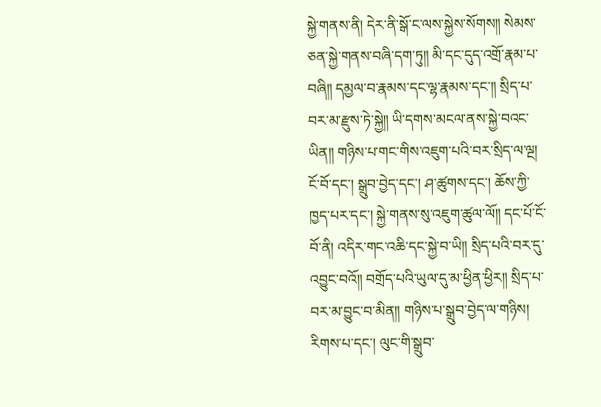སྐྱེ་གནས་ནི། དེར་ནི་སྒོ་ང་ལས་སྐྱེས་སོགས༎ སེམས་ཅན་སྐྱེ་གནས་བཞི་དག་ཏུ༎ མི་དང་དུད་འགྲོ་རྣམ་པ་བཞི༎ དམྱལ་བ་རྣམས་དང་ལྷ་རྣམས་དང་༎ སྲིད་པ་བར་མ་རྫུས་ཏེ་སྐྱེ༎ ཡི་དགས་མངལ་ནས་སྐྱེ་བའང་ཡིན༎ གཉིས་པ་གང་གིས་འཇུག་པའི་བར་སྲིད་ལ་ལྔ། ངོ་བོ་དང་། སྒྲུབ་བྱེད་དང་། ཤ་ཚུགས་དང་། ཆོས་ཀྱི་ཁྱད་པར་དང་། སྐྱེ་གནས་སུ་འཇུག་ཚུལ་ལོ༎ དང་པོ་ངོ་བོ་ནི། འདིར་གང་འཆི་དང་སྐྱེ་བ་ཡི༎ སྲིད་པའི་བར་དུ་འབྱུང་བའོ༎ བགྲོད་པའི་ཡུལ་དུ་མ་ཕྱིན་ཕྱིར༎ སྲིད་པ་བར་མ་བྱུང་བ་མིན༎ གཉིས་པ་སྒྲུབ་བྱེད་ལ་གཉིས། རིགས་པ་དང་། ལུང་གི་སྒྲུབ་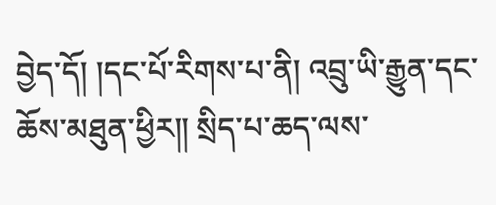བྱེད་དོ། །དང་པོ་རིགས་པ་ནི། འབྲུ་ཡི་རྒྱུན་དང་ཆོས་མཐུན་ཕྱིར༎ སྲིད་པ་ཆད་ལས་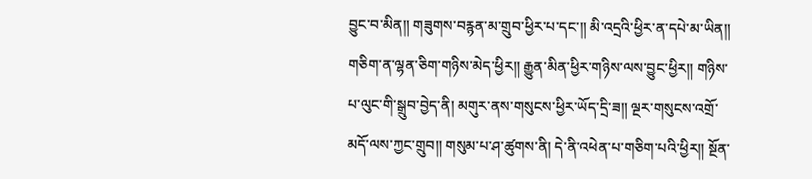བྱུང་བ་མིན༎ གཟུགས་བརྙན་མ་གྲུབ་ཕྱིར་པ་དང་༎ མི་འདྲའི་ཕྱིར་ན་དཔེ་མ་ཡིན༎ གཅིག་ན་ལྷན་ཅིག་གཉིས་མེད་ཕྱིར༎ རྒྱུན་མིན་ཕྱིར་གཉིས་ལས་བྱུང་ཕྱིར༎ གཉིས་པ་ལུང་གི་སྒྲུབ་བྱེད་ནི། མགུར་ནས་གསུངས་ཕྱིར་ཡོད་དྲི་ཟ༎ ལྔར་གསུངས་འགྲོ་མདོ་ལས་ཀྱང་གྲུབ༎ གསུམ་པ་ཤ་ཚུགས་ནི། དེ་ནི་འཕེན་པ་གཅིག་པའི་ཕྱིར༎ སྔོན་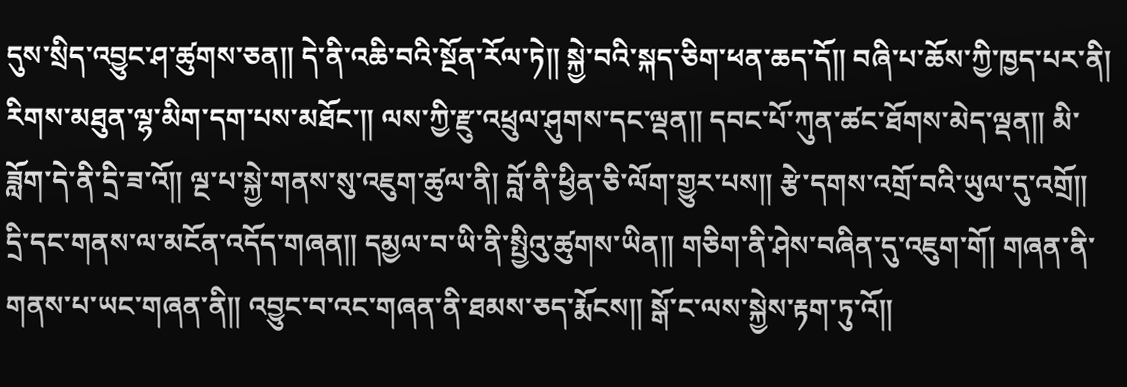དུས་སྲིད་འབྱུང་ཤ་ཚུགས་ཅན༎ དེ་ནི་འཆི་བའི་སྔོན་རོལ་ཏེ༎ སྐྱེ་བའི་སྐད་ཅིག་ཕན་ཆད་དོ༎ བཞི་པ་ཆོས་ཀྱི་ཁྱད་པར་ནི། རིགས་མཐུན་ལྷ་མིག་དག་པས་མཐོང་༎ ལས་ཀྱི་རྫུ་འཕྲུལ་ཤུགས་དང་ལྡན༎ དབང་པོ་ཀུན་ཚང་ཐོགས་མེད་ལྡན༎ མི་ཟློག་དེ་ནི་དྲི་ཟ་འོ༎ ལྔ་པ་སྐྱེ་གནས་སུ་འཇུག་ཚུལ་ནི། བློ་ནི་ཕྱིན་ཅི་ལོག་གྱུར་པས༎ རྩེ་དགས་འགྲོ་བའི་ཡུལ་དུ་འགྲོ༎ དྲི་དང་གནས་ལ་མངོན་འདོད་གཞན༎ དམྱལ་བ་ཡི་ནི་སྤྱིའུ་ཚུགས་ཡིན༎ གཅིག་ནི་ཤེས་བཞིན་དུ་འཇུག་གོ། གཞན་ནི་གནས་པ་ཡང་གཞན་ནི༎ འབྱུང་བ་འང་གཞན་ནི་ཐམས་ཅད་རྨོངས༎ སྒོ་ང་ལས་སྐྱེས་རྟག་ཏུ་འོ༎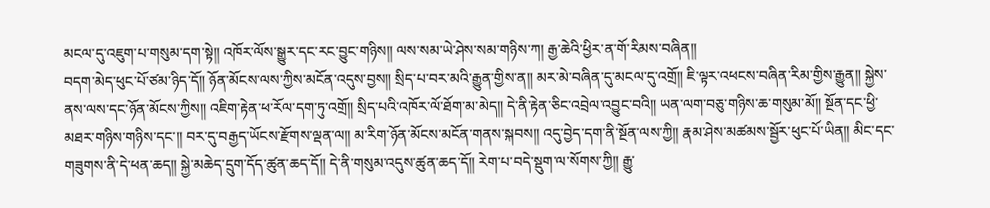མངལ་དུ་འཇུག་པ་གསུམ་དག་སྟེ༎ འཁོར་ལོས་སྒྱུར་དང་རང་བྱུང་གཉིས༎ ལས་སམ་ཡེ་ཤེས་སམ་གཉིས་ཀ། རྒྱ་ཆེའི་ཕྱིར་ན་གོ་རིམས་བཞིན༎
བདག་མེད་ཕུང་པོ་ཙམ་ཉིད་དོ༎ ཉོན་མོངས་ལས་ཀྱིས་མངོན་འདུས་བྱས༎ སྲིད་པ་བར་མའི་རྒྱུན་གྱིས་ན༎ མར་མེ་བཞིན་དུ་མངལ་དུ་འགྲོ༎ ཇི་ལྟར་འཕངས་བཞིན་རིམ་གྱིས་རྒྱུན༎ སྐྱེས་ནས་ལས་དང་ཉོན་མོངས་ཀྱིས༎ འཇིག་རྟེན་ཕ་རོལ་དག་ཏུ་འགྲོ༎ སྲིད་པའི་འཁོར་ལོ་ཐོག་མ་མེད༎ དེ་ནི་རྟེན་ཅིང་འབྲེལ་འབྱུང་བའི༎ ཡན་ལག་བཅུ་གཉིས་ཆ་གསུམ་མོ༎ སྔོན་དང་ཕྱི་མཐར་གཉིས་གཉིས་དང་༎ བར་དུ་བརྒྱད་ཡོངས་རྫོགས་ལྡན་ལ༎ མ་རིག་ཉོན་མོངས་མངོན་གནས་སྐབས༎ འདུ་བྱེད་དག་ནི་སྔོན་ལས་ཀྱི༎ རྣམ་ཤེས་མཚམས་སྦྱོར་ཕུང་པོ་ཡིན༎ མིང་དང་གཟུགས་ནི་དེ་ཕན་ཆད༎ སྐྱེ་མཆེད་དྲུག་དོད་ཚུན་ཆད་དོ༎ དེ་ནི་གསུམ་འདུས་ཚུན་ཆད་དོ༎ རེག་པ་བདེ་སྡུག་ལ་སོགས་ཀྱི༎ རྒྱུ་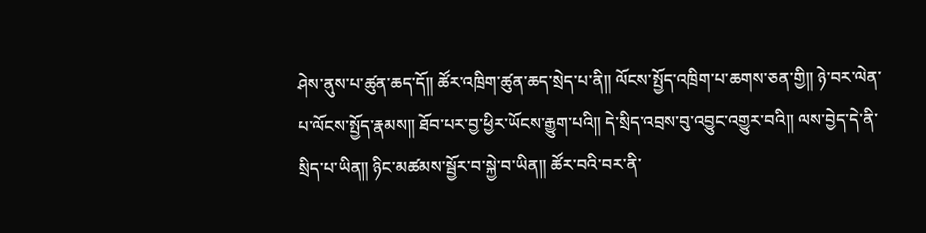ཤེས་ནུས་པ་ཚུན་ཆད་དོ༎ ཚོར་འཁྲིག་ཚུན་ཆད་སྲེད་པ་ནི༎ ལོངས་སྤྱོད་འཁྲིག་པ་ཆགས་ཅན་གྱི༎ ཉེ་བར་ལེན་པ་ལོངས་སྤྱོད་རྣམས༎ ཐོབ་པར་བྱ་ཕྱིར་ཡོངས་རྒྱུག་པའི༎ དེ་སྲིད་འབྲས་བུ་འབྱུང་འགྱུར་བའི༎ ལས་བྱེད་དེ་ནི་སྲིད་པ་ཡིན༎ ཉིང་མཚམས་སྦྱོར་བ་སྐྱེ་བ་ཡིན༎ ཚོར་བའི་བར་ནི་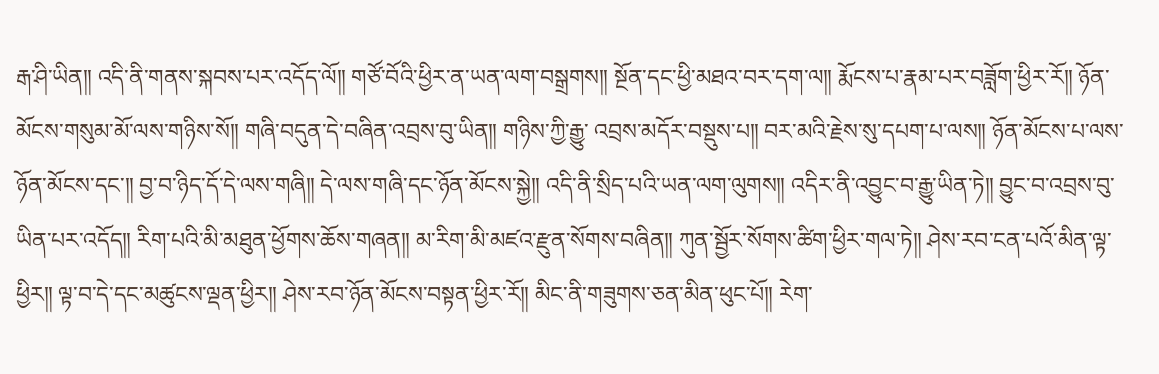རྒ་ཤི་ཡིན༎ འདི་ནི་གནས་སྐབས་པར་འདོད་ལོ༎ གཙོ་བོའི་ཕྱིར་ན་ཡན་ལག་བསྒྲགས༎ སྔོན་དང་ཕྱི་མཐའ་བར་དག་ལ༎ རྨོངས་པ་རྣམ་པར་བཟློག་ཕྱིར་རོ༎ ཉོན་མོངས་གསུམ་མོ་ལས་གཉིས་སོ༎ གཞི་བདུན་དེ་བཞིན་འབྲས་བུ་ཡིན༎ གཉིས་ཀྱི་རྒྱུ་ འབྲས་མདོར་བསྡུས་པ༎ བར་མའི་རྗེས་སུ་དཔག་པ་ལས༎ ཉོན་མོངས་པ་ལས་ཉོན་མོངས་དང་༎ བྱ་བ་ཉིད་དོ་དེ་ལས་གཞི༎ དེ་ལས་གཞི་དང་ཉོན་མོངས་སྐྱེ༎ འདི་ནི་སྲིད་པའི་ཡན་ལག་ལུགས༎ འདིར་ནི་འབྱུང་བ་རྒྱུ་ཡིན་ཏེ༎ བྱུང་བ་འབྲས་བུ་ཡིན་པར་འདོད༎ རིག་པའི་མི་མཐུན་ཕྱོགས་ཆོས་གཞན༎ མ་རིག་མི་མཛའ་རྫུན་སོགས་བཞིན༎ ཀུན་སྦྱོར་སོགས་ཚིག་ཕྱིར་གལ་ཏེ༎ ཤེས་རབ་ངན་པའོ་མིན་ལྟ་ཕྱིར༎ ལྟ་བ་དེ་དང་མཚུངས་ལྡན་ཕྱིར༎ ཤེས་རབ་ཉོན་མོངས་བསྟན་ཕྱིར་རོ༎ མིང་ནི་གཟུགས་ཅན་མིན་ཕུང་པོ༎ རེག་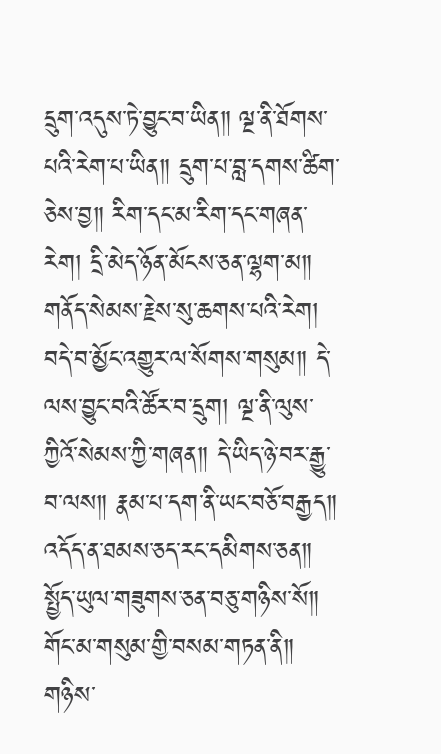དྲུག་འདུས་ཏེ་བྱུང་བ་ཡིན༎ ལྔ་ནི་ཐོགས་པའི་རེག་པ་ཡིན༎ དྲུག་པ་བླ་དགས་ཚིག་ཅེས་བྱ༎ རིག་དང་མ་རིག་དང་གཞན་རེག། དྲི་མེད་ཉོན་མོངས་ཅན་ལྷག་མ༎ གནོད་སེམས་རྗེས་སུ་ཆགས་པའི་རེག། བདེ་བ་མྱོང་འགྱུར་ལ་སོགས་གསུམ༎ དེ་ལས་བྱུང་བའི་ཚོར་བ་དྲུག། ལྔ་ནི་ལུས་ཀྱིའོ་སེམས་ཀྱི་གཞན༎ དེ་ཡིད་ཉེ་བར་རྒྱུ་བ་ལས༎ རྣམ་པ་དག་ནི་ཡང་བཅོ་བརྒྱད༎ འདོད་ན་ཐམས་ཅད་རང་དམིགས་ཅན༎ སྤྱོད་ཡུལ་གཟུགས་ཅན་བཅུ་གཉིས་སོ༎ གོང་མ་གསུམ་གྱི་བསམ་གཏན་ནི༎ གཉིས་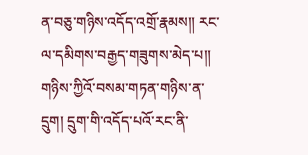ན་བཅུ་གཉིས་འདོད་འགྲོ་རྣམས༎ རང་ལ་དམིགས་བརྒྱད་གཟུགས་མེད་པ༎ གཉིས་ཀྱིའོ་བསམ་གཏན་གཉིས་ན་དྲུག། དྲུག་གི་འདོད་པའོ་རང་ནི་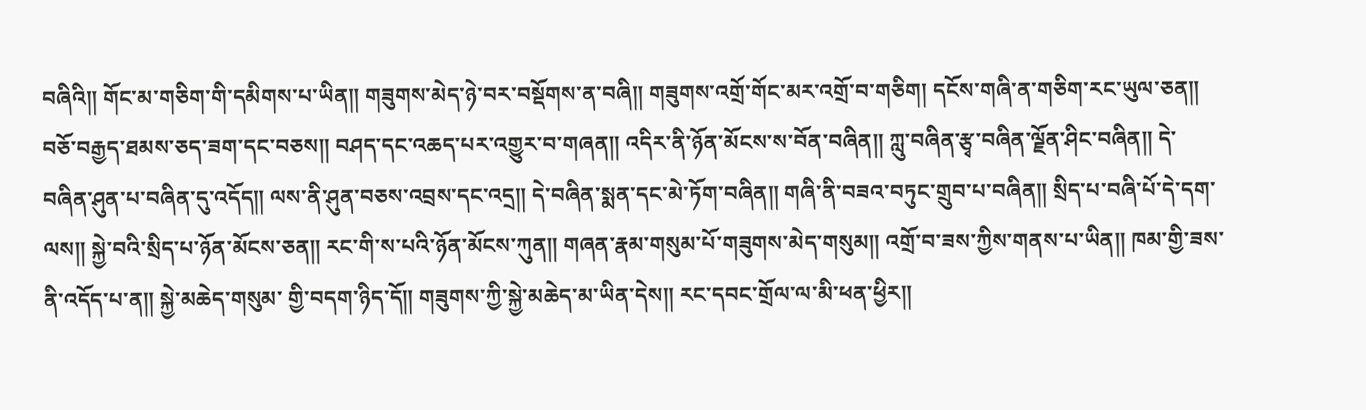བཞིའི༎ གོང་མ་གཅིག་གི་དམིགས་པ་ཡིན༎ གཟུགས་མེད་ཉེ་བར་བསྡོགས་ན་བཞི༎ གཟུགས་འགྲོ་གོང་མར་འགྲོ་བ་གཅིག། དངོས་གཞི་ན་གཅིག་རང་ཡུལ་ཅན༎ བཅོ་བརྒྱད་ཐམས་ཅད་ཟག་དང་བཅས༎ བཤད་དང་འཆད་པར་འགྱུར་བ་གཞན༎ འདིར་ནི་ཉོན་མོངས་ས་བོན་བཞིན༎ ཀླུ་བཞིན་རྩྭ་བཞིན་ལྗོན་ཤིང་བཞིན༎ དེ་བཞིན་ཤུན་པ་བཞིན་དུ་འདོད༎ ལས་ནི་ཤུན་བཅས་འབྲས་དང་འདྲ༎ དེ་བཞིན་སྨན་དང་མེ་ཏོག་བཞིན༎ གཞི་ནི་བཟའ་བཏུང་གྲུབ་པ་བཞིན༎ སྲིད་པ་བཞི་པོ་དེ་དག་ལས༎ སྐྱེ་བའི་སྲིད་པ་ཉོན་མོངས་ཅན༎ རང་གི་ས་པའི་ཉོན་མོངས་ཀུན༎ གཞན་རྣམ་གསུམ་པོ་གཟུགས་མེད་གསུམ༎ འགྲོ་བ་ཟས་ཀྱིས་གནས་པ་ཡིན༎ ཁམ་གྱི་ཟས་ནི་འདོད་པ་ན༎ སྐྱེ་མཆེད་གསུམ་ གྱི་བདག་ཉིད་དོ༎ གཟུགས་ཀྱི་སྐྱེ་མཆེད་མ་ཡིན་དེས༎ རང་དབང་གྲོལ་ལ་མི་ཕན་ཕྱིར༎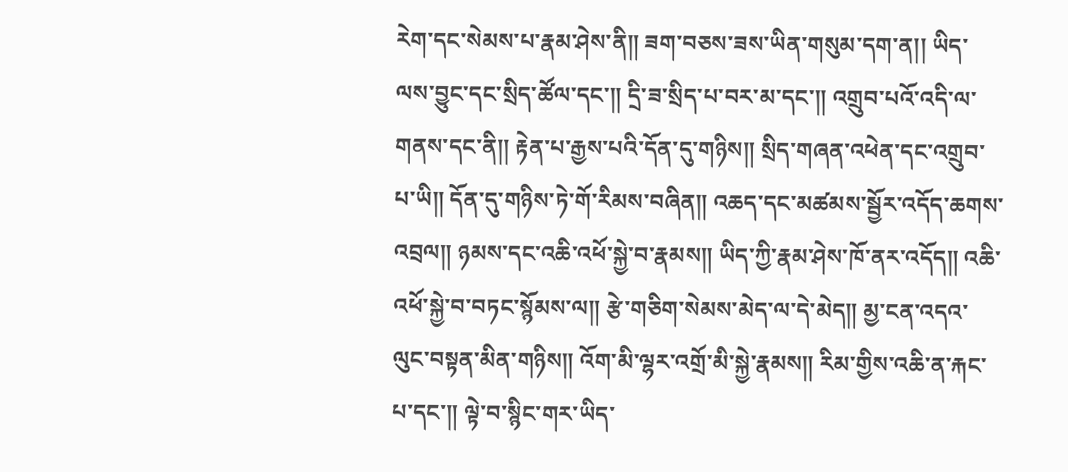རེག་དང་སེམས་པ་རྣམ་ཤེས་ནི༎ ཟག་བཅས་ཟས་ཡིན་གསུམ་དག་ན།། ཡིད་ལས་བྱུང་དང་སྲིད་ཚོལ་དང་༎ དྲི་ཟ་སྲིད་པ་བར་མ་དང་༎ འགྲུབ་པའོ་འདི་ལ་གནས་དང་ནི།། རྟེན་པ་རྒྱས་པའི་དོན་དུ་གཉིས༎ སྲིད་གཞན་འཕེན་དང་འགྲུབ་པ་ཡི༎ དོན་དུ་གཉིས་ཏེ་གོ་རིམས་བཞིན༎ འཆད་དང་མཚམས་སྦྱོར་འདོད་ཆགས་འབྲལ༎ ཉམས་དང་འཆི་འཕོ་སྐྱེ་བ་རྣམས༎ ཡིད་ཀྱི་རྣམ་ཤེས་ཁོ་ནར་འདོད༎ འཆི་འཕོ་སྐྱེ་བ་བཏང་སྙོམས་ལ༎ རྩེ་གཅིག་སེམས་མེད་ལ་དེ་མེད༎ མྱ་ངན་འདའ་ལུང་བསྟན་མིན་གཉིས༎ འོག་མི་ལྷར་འགྲོ་མི་སྐྱེ་རྣམས༎ རིམ་གྱིས་འཆི་ན་རྐང་པ་དང་༎ ལྟེ་བ་སྙིང་གར་ཡིད་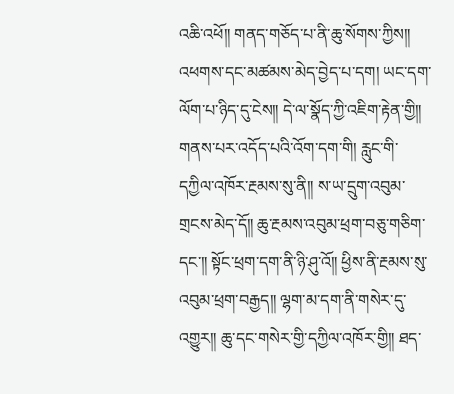འཆི་འཕོ༎ གནད་གཅོད་པ་ནི་ཆུ་སོགས་ཀྱིས༎ འཕགས་དང་མཚམས་མེད་བྱེད་པ་དག། ཡང་དག་ལོག་པ་ཉིད་དུ་ངེས༎ དེ་ལ་སྣོད་ཀྱི་འཇིག་རྟེན་གྱི༎ གནས་པར་འདོད་པའི་འོག་དག་གི། རླུང་གི་དཀྱིལ་འཁོར་རྔམས་སུ་ནི༎ ས་ཡ་དྲུག་འབུམ་གྲངས་མེད་དོ༎ ཆུ་རྔམས་འབུམ་ཕྲག་བཅུ་གཅིག་དང་༎ སྟོང་ཕྲག་དག་ནི་ཉི་ཤུ་འོ༎ ཕྱིས་ནི་རྔམས་སུ་འབུམ་ཕྲག་བརྒྱད༎ ལྷག་མ་དག་ནི་གསེར་དུ་འགྱུར༎ ཆུ་དང་གསེར་གྱི་དཀྱིལ་འཁོར་གྱི༎ ཐད་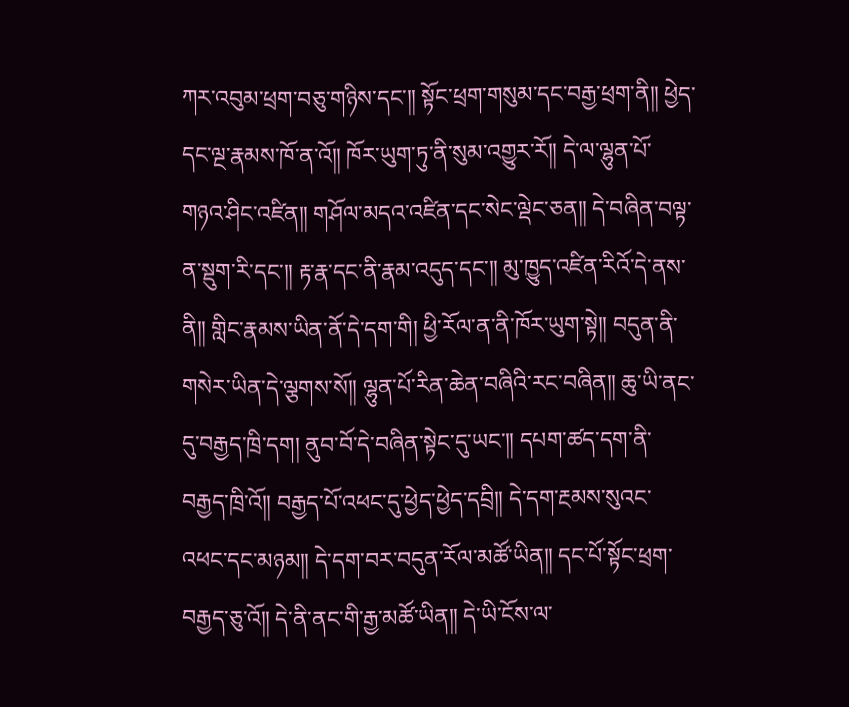ཀར་འབུམ་ཕྲག་བཅུ་གཉིས་དང་༎ སྟོང་ཕྲག་གསུམ་དང་བརྒྱ་ཕྲག་ནི༎ ཕྱེད་དང་ལྔ་རྣམས་ཁོ་ན་འོ༎ ཁོར་ཡུག་ཏུ་ནི་སུམ་འགྱུར་རོ༎ དེ་ལ་ལྷུན་པོ་གཉའ་ཤིང་འཛིན༎ གཤོལ་མདའ་འཛིན་དང་སེང་ལྡེང་ཅན༎ དེ་བཞིན་བལྟ་ན་སྡུག་རི་དང་༎ རྟ་རྣ་དང་ནི་རྣམ་འདུད་དང་༎ མུ་ཁྱུད་འཛིན་རིའོ་དེ་ནས་ནི༎ གླིང་རྣམས་ཡིན་ནོ་དེ་དག་གི། ཕྱི་རོལ་ན་ནི་ཁོར་ཡུག་སྟེ༎ བདུན་ནི་གསེར་ཡིན་དེ་ལྕགས་སོ༎ ལྷུན་པོ་རིན་ཆེན་བཞིའི་རང་བཞིན༎ ཆུ་ཡི་ནང་དུ་བརྒྱད་ཁྲི་དག། ནུབ་བོ་དེ་བཞིན་སྟེང་དུ་ཡང་༎ དཔག་ཚད་དག་ནི་བརྒྱད་ཁྲི་འོ༎ བརྒྱད་པོ་འཕང་དུ་ཕྱེད་ཕྱེད་དབྲི༎ དེ་དག་རྔམས་སུའང་འཕང་དང་མཉམ༎ དེ་དག་བར་བདུན་རོལ་མཚོ་ཡིན༎ དང་པོ་སྟོང་ཕྲག་བརྒྱད་ཅུ་འོ༎ དེ་ནི་ནང་གི་རྒྱ་མཚོ་ཡིན༎ དེ་ཡི་ངོས་ལ་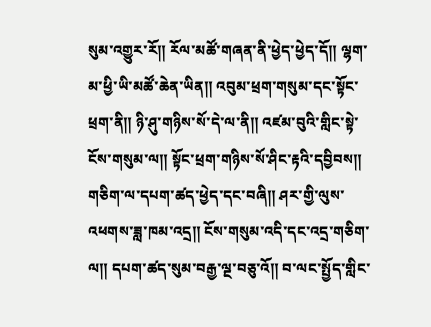སུམ་འགྱུར་རོ༎ རོལ་མཚོ་གཞན་ནི་ཕྱེད་ཕྱེད་དོ༎ ལྷག་མ་ཕྱི་ཡི་མཚོ་ཆེན་ཡིན༎ འབུམ་ཕྲག་གསུམ་དང་སྟོང་ཕྲག་ནི༎ ཉི་ཤུ་གཉིས་སོ་དེ་ལ་ནི༎ འཛམ་བུའི་གླིང་སྟེ་ངོས་གསུམ་ལ༎ སྟོང་ཕྲག་གཉིས་སོ་ཤིང་རྟའི་དབྱིབས༎ གཅིག་ལ་དཔག་ཚད་ཕྱེད་དང་བཞི༎ ཤར་གྱི་ལུས་འཕགས་ཟླ་ཁམ་འདྲ༎ ངོས་གསུམ་འདི་དང་འདྲ་གཅིག་ལ༎ དཔག་ཚད་སུམ་བརྒྱ་ལྔ་བཅུ་འོ༎ བ་ལང་སྤྱོད་གླིང་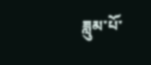ཟླུམ་པོ་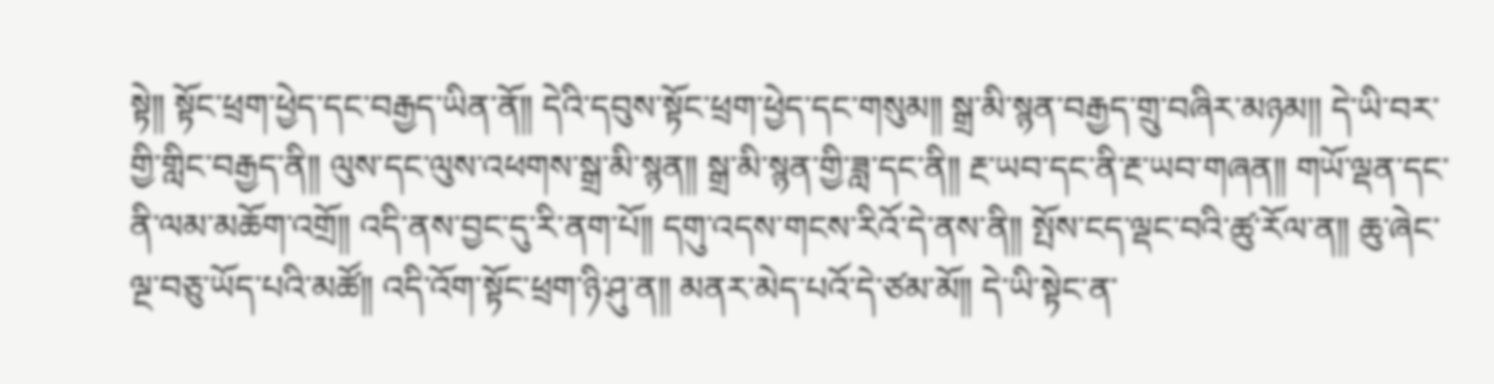སྟེ༎ སྟོང་ཕྲག་ཕྱེད་དང་བརྒྱད་ཡིན་ནོ༎ དེའི་དབུས་སྟོང་ཕྲག་ཕྱེད་དང་གསུམ༎ སྒྲ་མི་སྙན་བརྒྱད་གྲུ་བཞིར་མཉམ།། དེ་ཡི་བར་གྱི་གླིང་བརྒྱད་ནི༎ ལུས་དང་ལུས་འཕགས་སྒྲ་མི་སྙན༎ སྒྲ་མི་སྙན་གྱི་ཟླ་དང་ནི༎ རྔ་ཡབ་དང་ནི་རྔ་ཡབ་གཞན༎ གཡོ་ལྡན་དང་ནི་ལམ་མཆོག་འགྲོ༎ འདི་ནས་བྱང་དུ་རི་ནག་པོ༎ དགུ་འདས་གངས་རིའོ་དེ་ནས་ནི༎ སྤོས་ངད་ལྡང་བའི་ཚུ་རོལ་ན༎ ཆུ་ཞེང་ལྔ་བཅུ་ཡོད་པའི་མཚོ༎ འདི་འོག་སྟོང་ཕྲག་ཉི་ཤུ་ན༎ མནར་མེད་པའོ་དེ་ཙམ་མོ༎ དེ་ཡི་སྟེང་ན་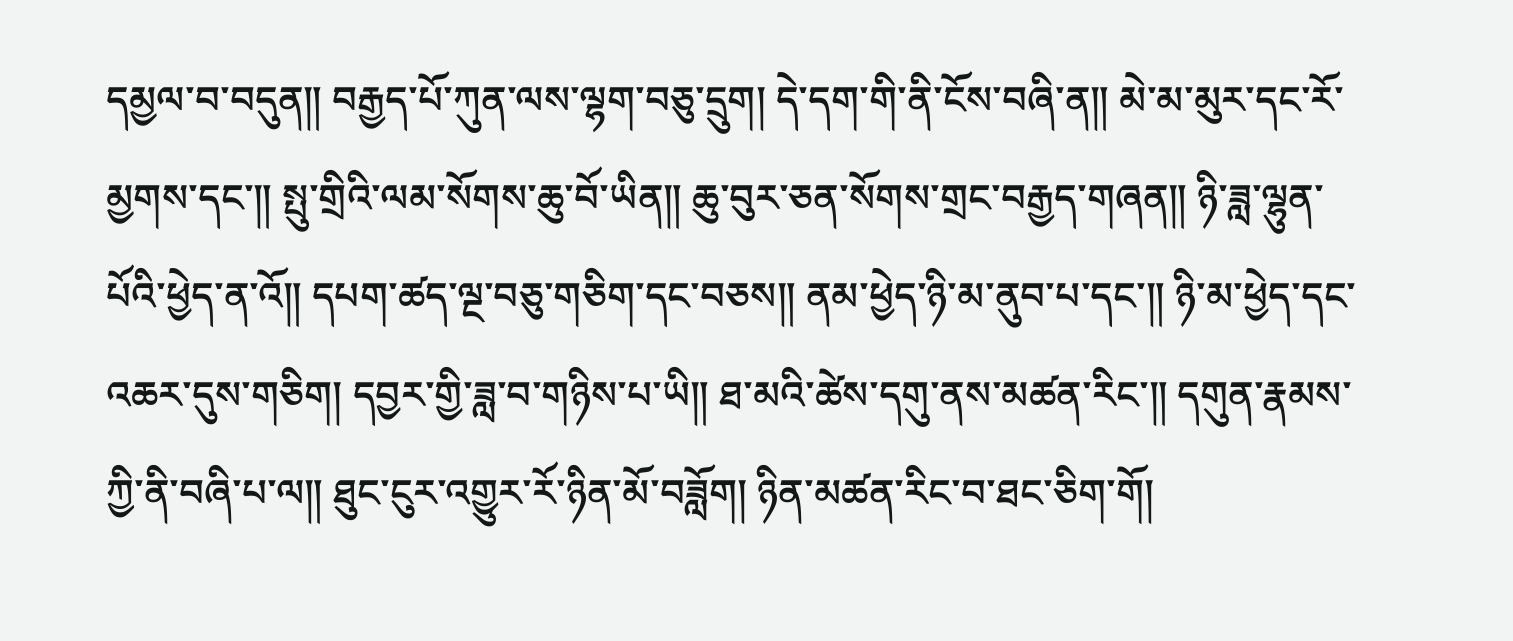དམྱལ་བ་བདུན༎ བརྒྱད་པོ་ཀུན་ལས་ལྷག་བཅུ་དྲུག། དེ་དག་གི་ནི་ངོས་བཞི་ན༎ མེ་མ་མུར་དང་རོ་མྱགས་དང་༎ སྤུ་གྲིའི་ལམ་སོགས་ཆུ་བོ་ཡིན༎ ཆུ་བུར་ཅན་སོགས་གྲང་བརྒྱད་གཞན༎ ཉི་ཟླ་ལྷུན་པོའི་ཕྱེད་ན་འོ༎ དཔག་ཚད་ལྔ་བཅུ་གཅིག་དང་བཅས༎ ནམ་ཕྱེད་ཉི་མ་ནུབ་པ་དང་༎ ཉི་མ་ཕྱེད་དང་འཆར་དུས་གཅིག། དབྱར་གྱི་ཟླ་བ་གཉིས་པ་ཡི༎ ཐ་མའི་ཚེས་དགུ་ནས་མཚན་རིང་༎ དགུན་རྣམས་ཀྱི་ནི་བཞི་པ་ལ༎ ཐུང་ངུར་འགྱུར་རོ་ཉིན་མོ་བཟློག། ཉིན་མཚན་རིང་བ་ཐང་ཅིག་གོ།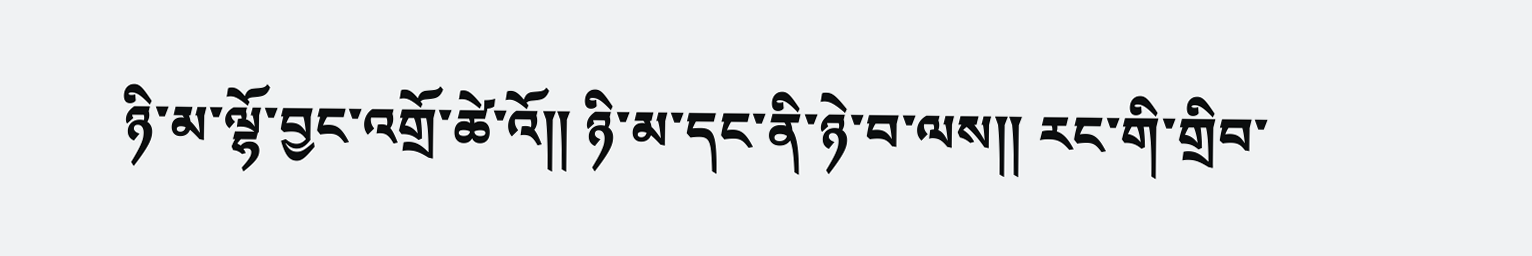ཉི་མ་ལྷོ་བྱང་འགྲོ་ཚེ་འོ༎ ཉི་མ་དང་ནི་ཉེ་བ་ལས༎ རང་གི་གྲིབ་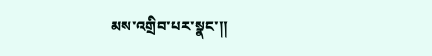མས་འགྲིབ་པར་སྣང་༎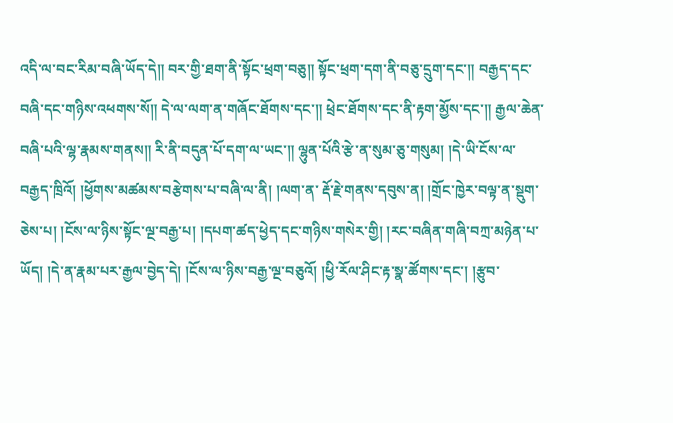འདི་ལ་བང་རིམ་བཞི་ཡོད་དེ༎ བར་གྱི་ཐག་ནི་སྟོང་ཕྲག་བཅུ༎ སྟོང་ཕྲག་དག་ནི་བཅུ་དྲུག་དང་༎ བརྒྱད་དང་བཞི་དང་གཉིས་འཕགས་སོ༎ དེ་ལ་ལག་ན་གཞོང་ཐོགས་དང་༎ ཕྲེང་ཐོགས་དང་ནི་རྟག་མྱོས་དང་༎ རྒྱལ་ཆེན་བཞི་པའི་ལྷ་རྣམས་གནས༎ རི་ནི་བདུན་པོ་དག་ལ་ཡང་༎ ལྷུན་པོའི་རྩེ་ན་སུམ་ཅུ་གསུམ། །དེ་ཡི་ངོས་ལ་བརྒྱད་ཁྲིའོ། །ཕྱོགས་མཚམས་བརྩེགས་པ་བཞི་ལ་ནི། །ལག་ན་ རྡོ་རྗེ་གནས་དབུས་ན། །གྲོང་ཁྱེར་བལྟ་ན་སྡུག་ཅེས་པ། །ངོས་ལ་ཉིས་སྟོང་ལྔ་བརྒྱ་པ། །དཔག་ཚད་ཕྱེད་དང་གཉིས་གསེར་གྱི། །རང་བཞིན་གཞི་བཀྲ་མཉེན་པ་ཡོད། །དེ་ན་རྣམ་པར་རྒྱལ་བྱེད་དེ། །ངོས་ལ་ཉིས་བརྒྱ་ལྔ་བཅུའོ། །ཕྱི་རོལ་ཤིང་རྟ་སྣ་ཚོགས་དང་། །རྩུབ་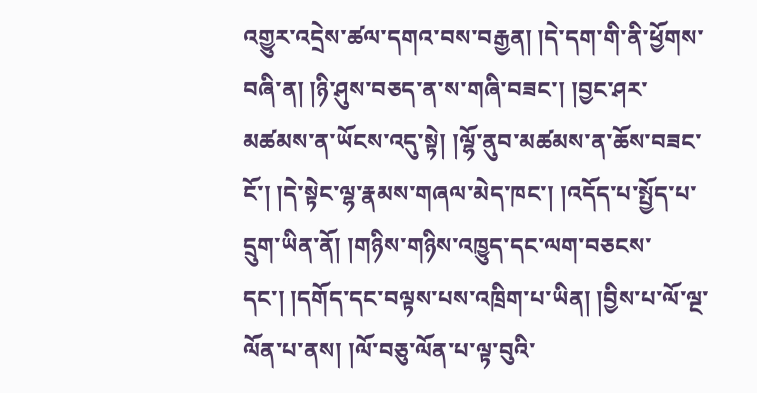འགྱུར་འདྲེས་ཚལ་དགའ་བས་བརྒྱན། །དེ་དག་གི་ནི་ཕྱོགས་བཞི་ན། །ཉི་ཤུས་བཅད་ན་ས་གཞི་བཟང་། །བྱང་ཤར་མཚམས་ན་ཡོངས་འདུ་སྟེ། །ལྷོ་ནུབ་མཚམས་ན་ཆོས་བཟང་ངོ་། །དེ་སྟེང་ལྷ་རྣམས་གཞལ་མེད་ཁང་། །འདོད་པ་སྤྱོད་པ་དྲུག་ཡིན་ནོ། །གཉིས་གཉིས་འཁྱུད་དང་ལག་བཅངས་དང་། །དགོད་དང་བལྟས་པས་འཁྲིག་པ་ཡིན། །བྱིས་པ་ལོ་ལྔ་ལོན་པ་ནས། །ལོ་བཅུ་ལོན་པ་ལྟ་བུའི་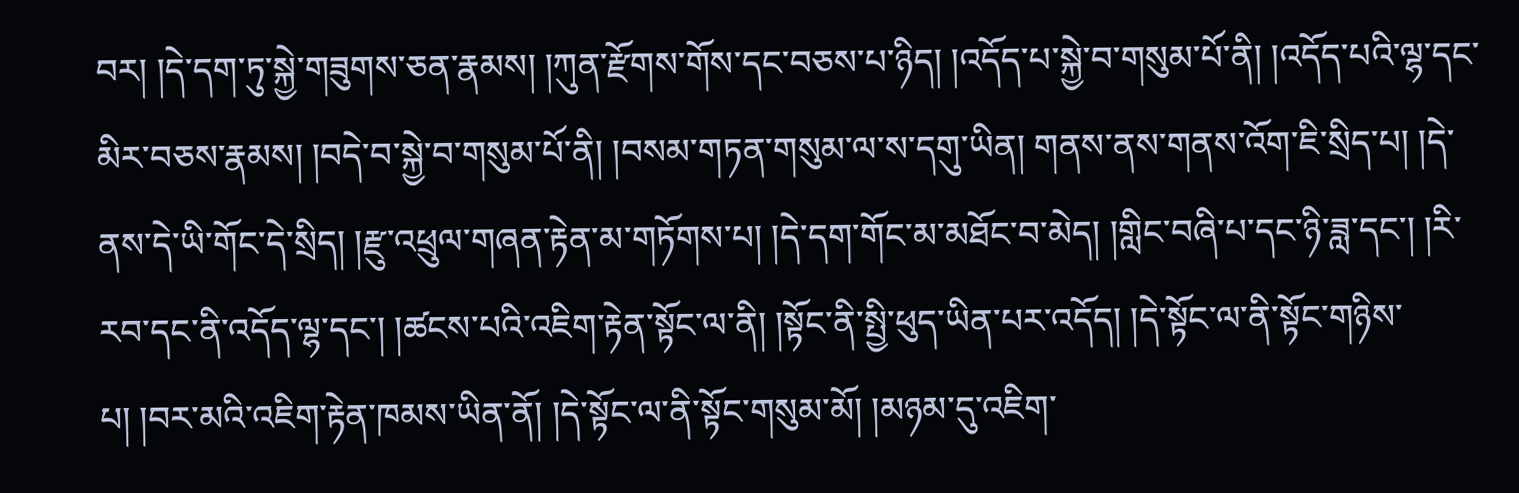བར། །དེ་དག་ཏུ་སྐྱེ་གཟུགས་ཅན་རྣམས། །ཀུན་རྫོགས་གོས་དང་བཅས་པ་ཉིད། །འདོད་པ་སྐྱེ་བ་གསུམ་པོ་ནི། །འདོད་པའི་ལྷ་དང་མིར་བཅས་རྣམས། །བདེ་བ་སྐྱེ་བ་གསུམ་པོ་ནི། །བསམ་གཏན་གསུམ་ལ་ས་དགུ་ཡིན། གནས་ནས་གནས་འོག་ཇི་སྲིད་པ། །དེ་ནས་དེ་ཡི་གོང་དེ་སྲིད། །རྫུ་འཕྲུལ་གཞན་རྟེན་མ་གཏོགས་པ། །དེ་དག་གོང་མ་མཐོང་བ་མེད། །གླིང་བཞི་པ་དང་ཉི་ཟླ་དང་། །རི་རབ་དང་ནི་འདོད་ལྷ་དང་། །ཚངས་པའི་འཇིག་རྟེན་སྟོང་ལ་ནི། །སྟོང་ནི་སྤྱི་ཕུད་ཡིན་པར་འདོད། །དེ་སྟོང་ལ་ནི་སྟོང་གཉིས་པ། །བར་མའི་འཇིག་རྟེན་ཁམས་ཡིན་ནོ། །དེ་སྟོང་ལ་ནི་སྟོང་གསུམ་མོ། །མཉམ་དུ་འཇིག་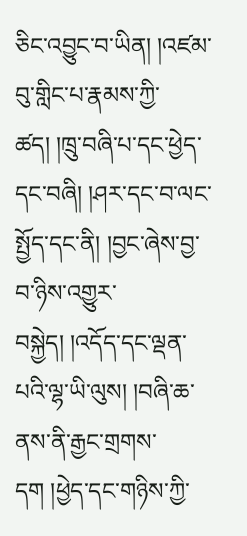ཅིང་འབྱུང་བ་ཡིན། །འཛམ་བུ་གླིང་པ་རྣམས་ཀྱི་ཚད། །ཁྲུ་བཞི་པ་དང་ཕྱེད་དང་བཞི། །ཤར་དང་བ་ལང་སྤྱོད་དང་ནི། །བྱང་ཞེས་བྱ་བ་ཉིས་འགྱུར་བསྐྱེད། །འདོད་དང་ལྡན་པའི་ལྷ་ཡི་ལུས། །བཞི་ཆ་ནས་ནི་རྒྱང་གྲགས་དག །ཕྱེད་དང་གཉིས་ཀྱི་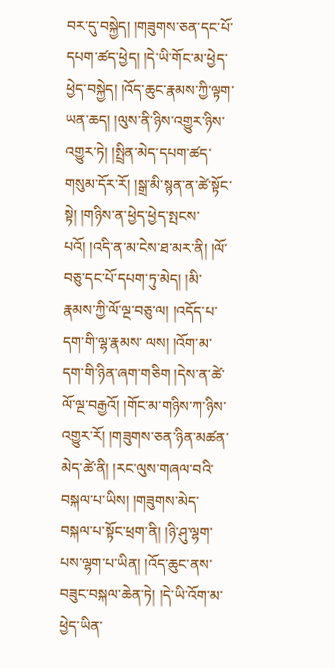བར་དུ་བསྐྱེད། །གཟུགས་ཅན་དང་པོ་དཔག་ཚད་ཕྱེད། །དེ་ཡི་གོང་མ་ཕྱེད་ཕྱེད་བསྐྱེད། །འོད་ཆུང་རྣམས་ཀྱི་ལྟག་ཡན་ཆད། །ལུས་ནི་ཉིས་འགྱུར་ཉིས་འགྱུར་ཏེ། །སྤྲིན་མེད་དཔག་ཚད་གསུམ་དོར་རོ། །སྒྲ་མི་སྙན་ན་ཚེ་སྟོང་སྟེ། །གཉིས་ན་ཕྱེད་ཕྱེད་སྤངས་པའོ། །འདི་ན་མ་ངེས་ཐ་མར་ནི། །ལོ་བཅུ་དང་པོ་དཔག་ཏུ་མེད། །མི་རྣམས་ཀྱི་ལོ་ལྔ་བཅུ་ལ། །འདོད་པ་དག་གི་ལྷ་རྣམས་ ལས། །འོག་མ་དག་གི་ཉིན་ཞག་གཅིག །དེས་ན་ཚེ་ལོ་ལྔ་བརྒྱའོ། །གོང་མ་གཉིས་ཀ་ཉིས་འགྱུར་རོ། །གཟུགས་ཅན་ཉིན་མཚན་མེད་ཚེ་ནི། །རང་ལུས་གཞལ་བའི་བསྐལ་པ་ཡིས། །གཟུགས་མེད་བསྐལ་པ་སྟོང་ཕྲག་ནི། །ཉི་ཤུ་ལྷག་པས་ལྷག་པ་ཡིན། །འོད་ཆུང་ནས་བཟུང་བསྐལ་ཆེན་ཏེ། །དེ་ཡི་འོག་མ་ཕྱེད་ཡིན་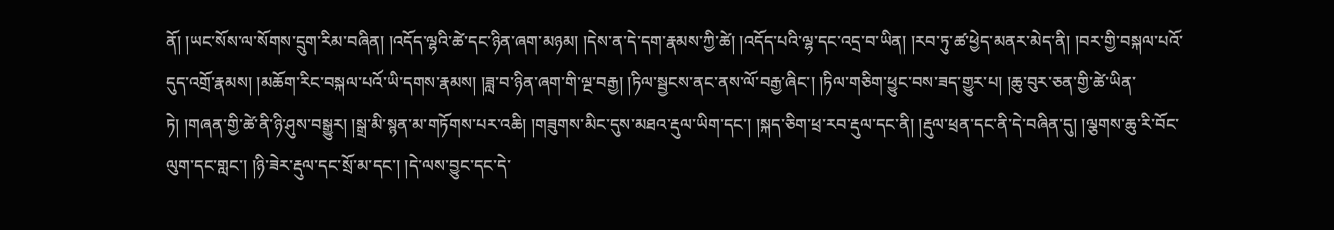ནོ། །ཡང་སོས་ལ་སོགས་དྲུག་རིམ་བཞིན། །འདོད་ལྷའི་ཚེ་དང་ཉིན་ཞག་མཉམ། །དེས་ན་དེ་དག་རྣམས་ཀྱི་ཚེ། །འདོད་པའི་ལྷ་དང་འདྲ་བ་ཡིན། །རབ་ཏུ་ཚ་ཕྱེད་མནར་མེད་ནི། །བར་གྱི་བསྐལ་པའོ་དུད་འགྲོ་རྣམས། །མཆོག་རིང་བསྐལ་པའོ་ཡི་དགས་རྣམས། །ཟླ་བ་ཉིན་ཞག་གི་ལྔ་བརྒྱ། །ཏིལ་སྦྱངས་ནང་ནས་ལོ་བརྒྱ་ཞིང་། །ཏིལ་གཅིག་ཕྱུང་བས་ཟད་གྱུར་པ། །ཆུ་བུར་ཅན་གྱི་ཚེ་ཡིན་ཏེ། །གཞན་གྱི་ཚེ་ནི་ཉི་ཤུས་བསྒྱུར། །སྒྲ་མི་སྙན་མ་གཏོགས་པར་འཆི། །གཟུགས་མིང་དུས་མཐའ་རྡུལ་ཡིག་དང་། །སྐད་ཅིག་ཕྲ་རབ་རྡུལ་དང་ནི། །རྡུལ་ཕྲན་དང་ནི་དེ་བཞིན་དུ། །ལྕགས་ཆུ་རི་བོང་ལུག་དང་གླང་། །ཉི་ཟེར་རྡུལ་དང་སྲོ་མ་དང་། །དེ་ལས་བྱུང་དང་དེ་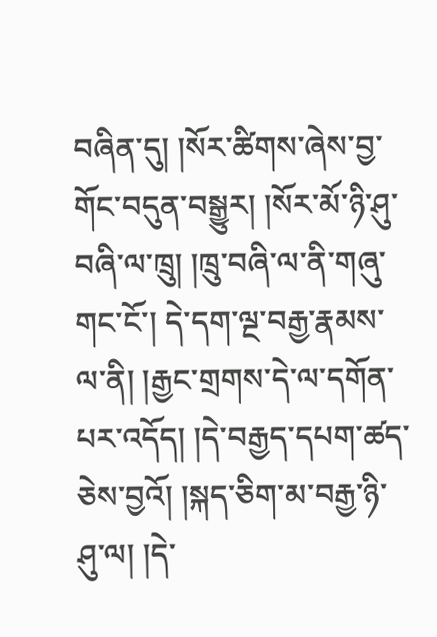བཞིན་དུ། །སོར་ཚིགས་ཞེས་བྱ་གོང་བདུན་བསྒྱུར། །སོར་མོ་ཉི་ཤུ་བཞི་ལ་ཁྲུ། །ཁྲུ་བཞི་ལ་ནི་གཞུ་གང་ངོ་། དེ་དག་ལྔ་བརྒྱ་རྣམས་ལ་ནི། །རྒྱང་གྲགས་དེ་ལ་དགོན་པར་འདོད། །དེ་བརྒྱད་དཔག་ཚད་ཅེས་བྱའོ། །སྐད་ཅིག་མ་བརྒྱ་ཉི་ཤུ་ལ། །དེ་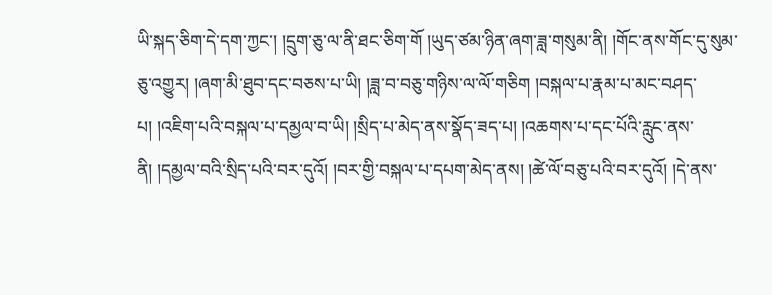ཡི་སྐད་ཅིག་དེ་དག་ཀྱང་། །དྲུག་ཅུ་ལ་ནི་ཐང་ཅིག་གོ །ཡུད་ཙམ་ཉིན་ཞག་ཟླ་གསུམ་ནི། །གོང་ནས་གོང་དུ་སུམ་ཅུ་འགྱུར། །ཞག་མི་ཐུབ་དང་བཅས་པ་ཡི། །ཟླ་བ་བཅུ་གཉིས་ལ་ལོ་གཅིག །བསྐལ་པ་རྣམ་པ་མང་བཤད་པ། །འཇིག་པའི་བསྐལ་པ་དམྱལ་བ་ཡི། །སྲིད་པ་མེད་ནས་སྣོད་ཟད་པ། །འཆགས་པ་དང་པོའི་རླུང་ནས་ནི། །དམྱལ་བའི་སྲིད་པའི་བར་དུའོ། །བར་གྱི་བསྐལ་པ་དཔག་མེད་ནས། །ཚེ་ལོ་བཅུ་པའི་བར་དུའོ། །དེ་ནས་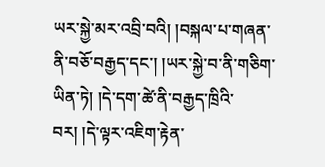ཡར་སྐྱེ་མར་འབྲི་བའི། །བསྐལ་པ་གཞན་ནི་བཅོ་བརྒྱད་དང་། །ཡར་སྐྱེ་བ་ནི་གཅིག་ཡིན་ཏེ། །དེ་དག་ཚེ་ནི་བརྒྱད་ཁྲིའི་བར། །དེ་ལྟར་འཇིག་རྟེན་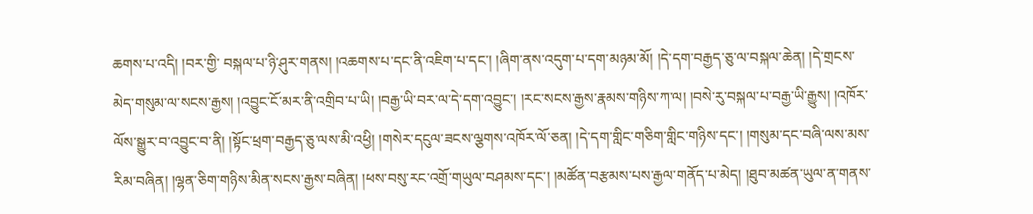ཆགས་པ་འདི། །བར་གྱི་ བསྐལ་པ་ཉི་ཤུར་གནས། །འཆགས་པ་དང་ནི་འཇིག་པ་དང་། །ཞིག་ནས་འདུག་པ་དག་མཉམ་མོ། །དེ་དག་བརྒྱད་ཅུ་ལ་བསྐལ་ཆེན། །དེ་གྲངས་མེད་གསུམ་ལ་སངས་རྒྱས། །འབྱུང་ངོ་མར་ནི་འགྲིབ་པ་ཡི། །བརྒྱ་ཡི་བར་ལ་དེ་དག་འབྱུང་། །རང་སངས་རྒྱས་རྣམས་གཉིས་ཀ་ལ། །བསེ་རུ་བསྐལ་པ་བརྒྱ་ཡི་རྒྱུས། །འཁོར་ལོས་སྒྱུར་བ་འབྱུང་བ་ནི། །སྟོང་ཕྲག་བརྒྱད་ཅུ་ལས་མི་འཕྱི། །གསེར་དངུལ་ཟངས་ལྕགས་འཁོར་ལོ་ཅན། །དེ་དག་གླིང་གཅིག་གླིང་གཉིས་དང་། །གསུམ་དང་བཞི་ལས་མས་རིམ་བཞིན། །ལྷན་ཅིག་གཉིས་མིན་སངས་རྒྱས་བཞིན། །ཕས་བསུ་རང་འགྲོ་གཡུལ་བཤམས་དང་། །མཚོན་བརྩམས་པས་རྒྱལ་གནོད་པ་མེད། །ཐུབ་མཚན་ཡུལ་ན་གནས་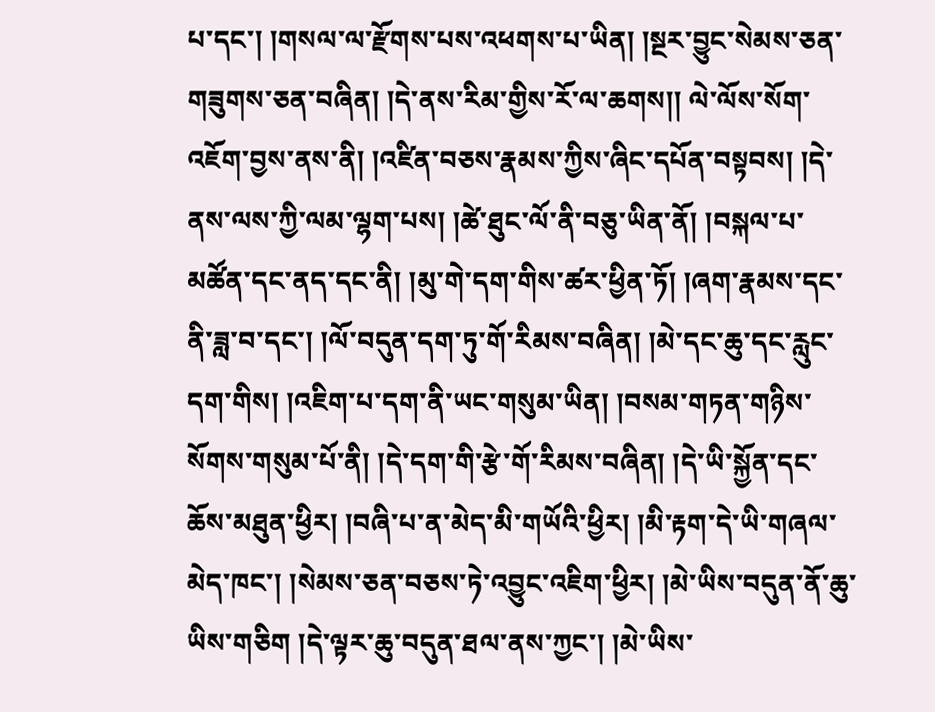པ་དང་། །གསལ་ལ་རྫོགས་པས་འཕགས་པ་ཡིན། །སྔར་བྱུང་སེམས་ཅན་གཟུགས་ཅན་བཞིན། །དེ་ནས་རིམ་གྱིས་རོ་ལ་ཆགས།། ལེ་ལོས་སོག་འཇོག་བྱས་ནས་ནི། །འཛིན་བཅས་རྣམས་ཀྱིས་ཞིང་དཔོན་བསྟབས། །དེ་ནས་ལས་ཀྱི་ལམ་ལྷག་པས། །ཚེ་ཐུང་ལོ་ནི་བཅུ་ཡིན་ནོ། །བསྐལ་པ་མཚོན་དང་ནད་དང་ནི། །མུ་གེ་དག་གིས་ཚར་ཕྱིན་ཏོ། །ཞག་རྣམས་དང་ནི་ཟླ་བ་དང་། །ལོ་བདུན་དག་ཏུ་གོ་རིམས་བཞིན། །མེ་དང་ཆུ་དང་རླུང་དག་གིས། །འཇིག་པ་དག་ནི་ཡང་གསུམ་ཡིན། །བསམ་གཏན་གཉིས་སོགས་གསུམ་པོ་ནི། །དེ་དག་གི་རྩེ་གོ་རིམས་བཞིན། །དེ་ཡི་སྐྱོན་དང་ཆོས་མཐུན་ཕྱིར། །བཞི་པ་ན་མེད་མི་གཡོའི་ཕྱིར། །མི་རྟག་དེ་ཡི་གཞལ་མེད་ཁང་། །སེམས་ཅན་བཅས་ཏེ་འབྱུང་འཇིག་ཕྱིར། །མེ་ཡིས་བདུན་ནོ་ཆུ་ཡིས་གཅིག །དེ་ལྟར་ཆུ་བདུན་ཐལ་ནས་ཀྱང་། །མེ་ཡིས་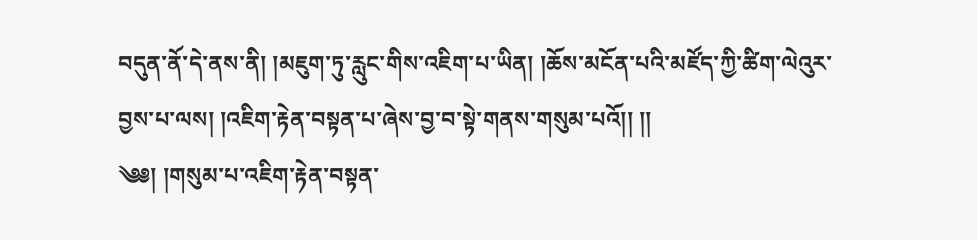བདུན་ནོ་དེ་ནས་ནི། །མཇུག་ཏུ་རླུང་གིས་འཇིག་པ་ཡིན། །ཆོས་མངོན་པའི་མཛོད་ཀྱི་ཚིག་ལེའུར་བྱས་པ་ལས། །འཇིག་རྟེན་བསྟན་པ་ཞེས་བྱ་བ་སྟེ་གནས་གསུམ་པའོ།། །།
༄༅། །གསུམ་པ་འཇིག་རྟེན་བསྟན་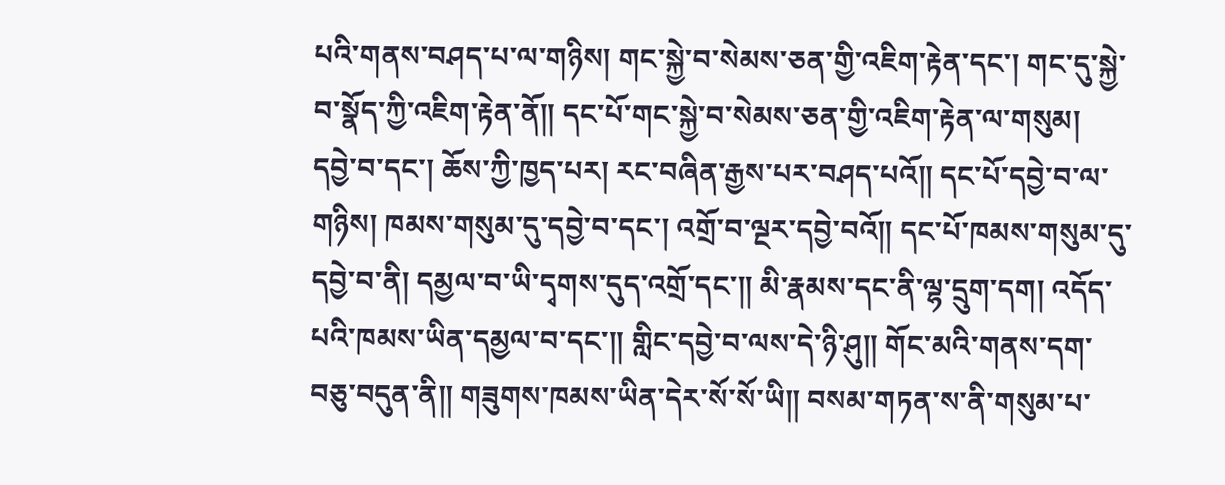པའི་གནས་བཤད་པ་ལ་གཉིས། གང་སྐྱེ་བ་སེམས་ཅན་གྱི་འཇིག་རྟེན་དང་། གང་དུ་སྐྱེ་བ་སྣོད་ཀྱི་འཇིག་རྟེན་ནོ༎ དང་པོ་གང་སྐྱེ་བ་སེམས་ཅན་གྱི་འཇིག་རྟེན་ལ་གསུམ། དབྱེ་བ་དང་། ཆོས་ཀྱི་ཁྱད་པར། རང་བཞིན་རྒྱས་པར་བཤད་པའོ༎ དང་པོ་དབྱེ་བ་ལ་གཉིས། ཁམས་གསུམ་དུ་དབྱེ་བ་དང་། འགྲོ་བ་ལྔར་དབྱེ་བའོ༎ དང་པོ་ཁམས་གསུམ་དུ་དབྱེ་བ་ནི། དམྱལ་བ་ཡི་དྭགས་དུད་འགྲོ་དང་༎ མི་རྣམས་དང་ནི་ལྷ་དྲུག་དག། འདོད་པའི་ཁམས་ཡིན་དམྱལ་བ་དང་༎ གླིང་དབྱེ་བ་ལས་དེ་ཉི་ཤུ༎ གོང་མའི་གནས་དག་བཅུ་བདུན་ནི༎ གཟུགས་ཁམས་ཡིན་དེར་སོ་སོ་ཡི༎ བསམ་གཏན་ས་ནི་གསུམ་པ་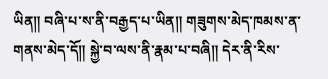ཡིན༎ བཞི་པ་ས་ནི་བརྒྱད་པ་ཡིན༎ གཟུགས་མེད་ཁམས་ན་གནས་མེད་དོ༎ སྐྱེ་བ་ལས་ནི་རྣམ་པ་བཞི༎ དེར་ནི་རིས་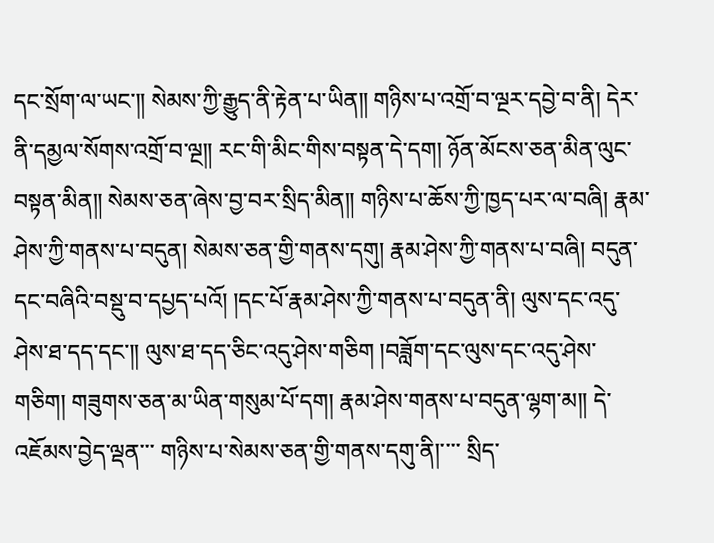དང་སྲོག་ལ་ཡང་༎ སེམས་ཀྱི་རྒྱུད་ནི་རྟེན་པ་ཡིན༎ གཉིས་པ་འགྲོ་བ་ལྔར་དབྱེ་བ་ནི། དེར་ནི་དམྱལ་སོགས་འགྲོ་བ་ལྔ༎ རང་གི་མིང་གིས་བསྟན་དེ་དག། ཉོན་མོངས་ཅན་མིན་ལུང་བསྟན་མིན༎ སེམས་ཅན་ཞེས་བྱ་བར་སྲིད་མིན༎ གཉིས་པ་ཆོས་ཀྱི་ཁྱད་པར་ལ་བཞི། རྣམ་ཤེས་ཀྱི་གནས་པ་བདུན། སེམས་ཅན་གྱི་གནས་དགུ། རྣམ་ཤེས་ཀྱི་གནས་པ་བཞི། བདུན་དང་བཞིའི་བསྡུ་བ་དཔྱད་པའོ། །དང་པོ་རྣམ་ཤེས་ཀྱི་གནས་པ་བདུན་ནི། ལུས་དང་འདུ་ཤེས་ཐ་དད་དང་༎ ལུས་ཐ་དད་ཅིང་འདུ་ཤེས་གཅིག །བཟློག་དང་ལུས་དང་འདུ་ཤེས་གཅིག། གཟུགས་ཅན་མ་ཡིན་གསུམ་པོ་དག། རྣམ་ཤེས་གནས་པ་བདུན་ལྷག་མ༎ དེ་འཇོམས་བྱེད་ལྡན་་་ གཉིས་པ་སེམས་ཅན་གྱི་གནས་དགུ་ནི།་་་་ སྲིད་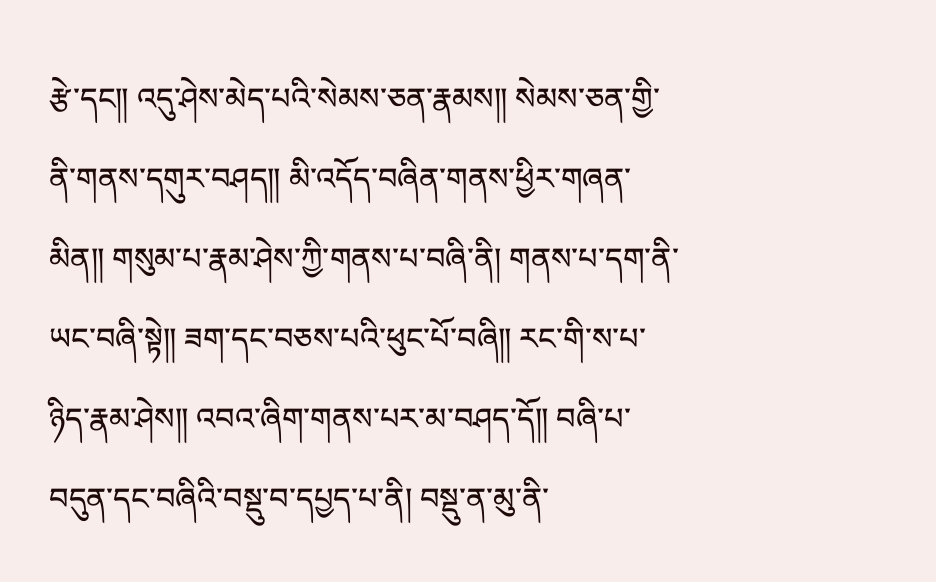རྩེ་དང༎ འདུ་ཤེས་མེད་པའི་སེམས་ཅན་རྣམས༎ སེམས་ཅན་གྱི་ནི་གནས་དགུར་བཤད༎ མི་འདོད་བཞིན་གནས་ཕྱིར་གཞན་མིན༎ གསུམ་པ་རྣམ་ཤེས་ཀྱི་གནས་པ་བཞི་ནི། གནས་པ་དག་ནི་ཡང་བཞི་སྟེ༎ ཟག་དང་བཅས་པའི་ཕུང་པོ་བཞི༎ རང་གི་ས་པ་ཉིད་རྣམ་ཤེས༎ འབའ་ཞིག་གནས་པར་མ་བཤད་དོ༎ བཞི་པ་བདུན་དང་བཞིའི་བསྡུ་བ་དཔྱད་པ་ནི། བསྡུ་ན་མུ་ནི་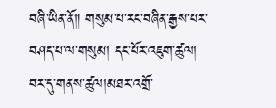བཞི་ཡིན་ནོ༎ གསུམ་པ་རང་བཞིན་རྒྱས་པར་བཤད་པ་ལ་གསུམ། དང་པོར་འཇུག་ཚུལ། བར་དུ་གནས་ཚུལ།མཐར་འགྲོ་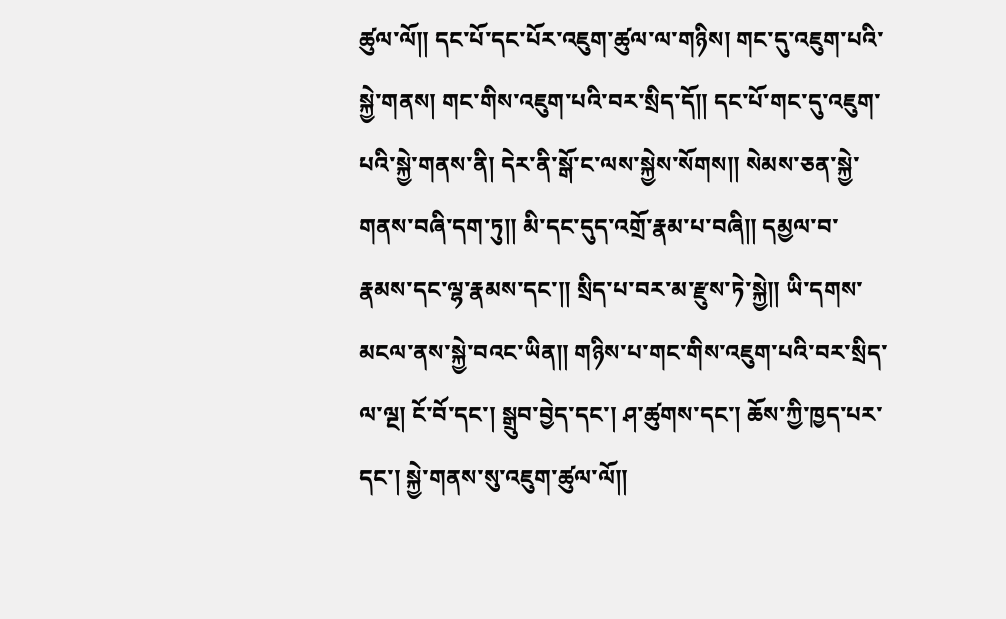ཚུལ་ལོ༎ དང་པོ་དང་པོར་འཇུག་ཚུལ་ལ་གཉིས། གང་དུ་འཇུག་པའི་སྐྱེ་གནས། གང་གིས་འཇུག་པའི་བར་སྲིད་དོ༎ དང་པོ་གང་དུ་འཇུག་པའི་སྐྱེ་གནས་ནི། དེར་ནི་སྒོ་ང་ལས་སྐྱེས་སོགས༎ སེམས་ཅན་སྐྱེ་གནས་བཞི་དག་ཏུ༎ མི་དང་དུད་འགྲོ་རྣམ་པ་བཞི༎ དམྱལ་བ་རྣམས་དང་ལྷ་རྣམས་དང་༎ སྲིད་པ་བར་མ་རྫུས་ཏེ་སྐྱེ༎ ཡི་དགས་མངལ་ནས་སྐྱེ་བའང་ཡིན༎ གཉིས་པ་གང་གིས་འཇུག་པའི་བར་སྲིད་ལ་ལྔ། ངོ་བོ་དང་། སྒྲུབ་བྱེད་དང་། ཤ་ཚུགས་དང་། ཆོས་ཀྱི་ཁྱད་པར་དང་། སྐྱེ་གནས་སུ་འཇུག་ཚུལ་ལོ༎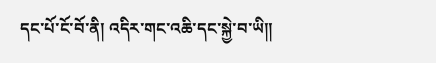དང་པོ་ངོ་བོ་ནི། འདིར་གང་འཆི་དང་སྐྱེ་བ་ཡི༎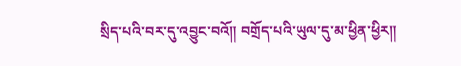སྲིད་པའི་བར་དུ་འབྱུང་བའོ༎ བགྲོད་པའི་ཡུལ་དུ་མ་ཕྱིན་ཕྱིར༎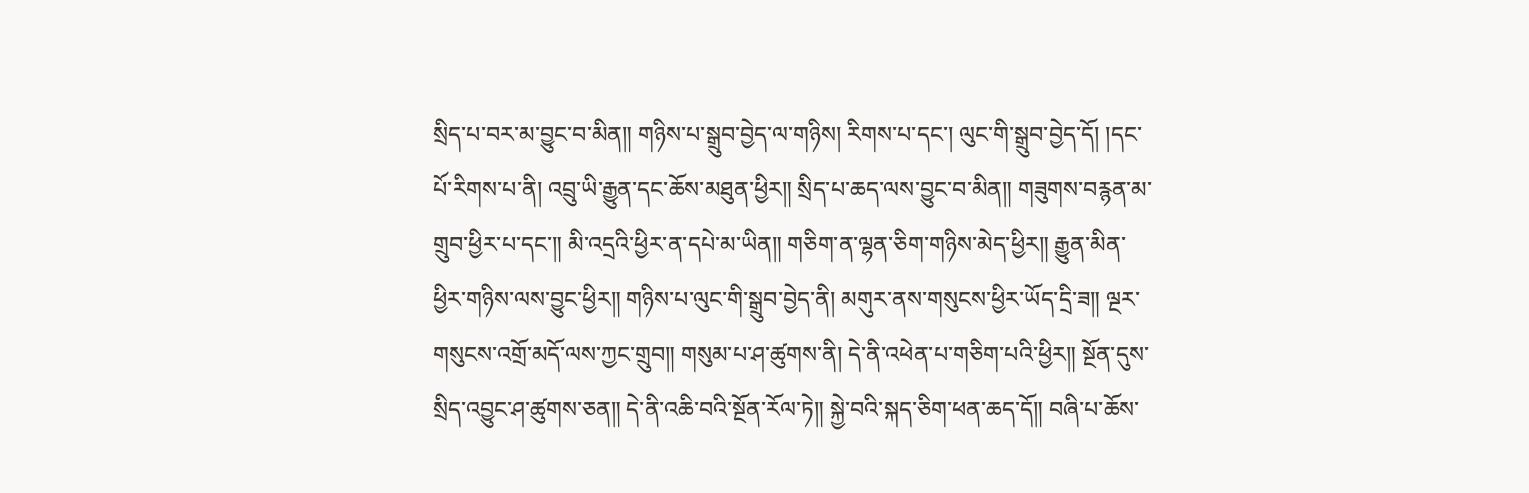སྲིད་པ་བར་མ་བྱུང་བ་མིན༎ གཉིས་པ་སྒྲུབ་བྱེད་ལ་གཉིས། རིགས་པ་དང་། ལུང་གི་སྒྲུབ་བྱེད་དོ། །དང་པོ་རིགས་པ་ནི། འབྲུ་ཡི་རྒྱུན་དང་ཆོས་མཐུན་ཕྱིར༎ སྲིད་པ་ཆད་ལས་བྱུང་བ་མིན༎ གཟུགས་བརྙན་མ་གྲུབ་ཕྱིར་པ་དང་༎ མི་འདྲའི་ཕྱིར་ན་དཔེ་མ་ཡིན༎ གཅིག་ན་ལྷན་ཅིག་གཉིས་མེད་ཕྱིར༎ རྒྱུན་མིན་ཕྱིར་གཉིས་ལས་བྱུང་ཕྱིར༎ གཉིས་པ་ལུང་གི་སྒྲུབ་བྱེད་ནི། མགུར་ནས་གསུངས་ཕྱིར་ཡོད་དྲི་ཟ༎ ལྔར་གསུངས་འགྲོ་མདོ་ལས་ཀྱང་གྲུབ༎ གསུམ་པ་ཤ་ཚུགས་ནི། དེ་ནི་འཕེན་པ་གཅིག་པའི་ཕྱིར༎ སྔོན་དུས་སྲིད་འབྱུང་ཤ་ཚུགས་ཅན༎ དེ་ནི་འཆི་བའི་སྔོན་རོལ་ཏེ༎ སྐྱེ་བའི་སྐད་ཅིག་ཕན་ཆད་དོ༎ བཞི་པ་ཆོས་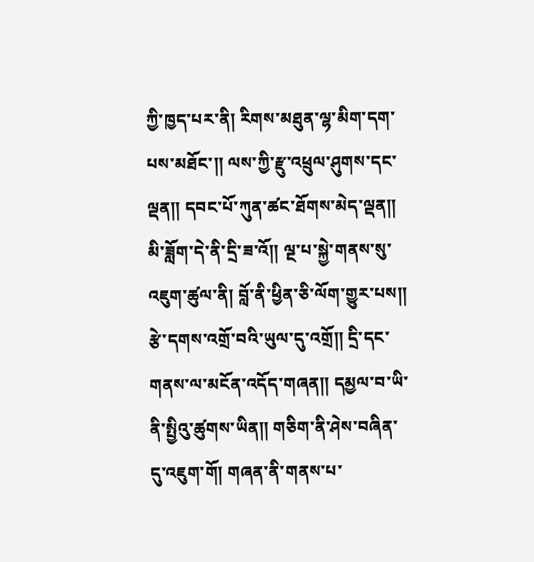ཀྱི་ཁྱད་པར་ནི། རིགས་མཐུན་ལྷ་མིག་དག་པས་མཐོང་༎ ལས་ཀྱི་རྫུ་འཕྲུལ་ཤུགས་དང་ལྡན༎ དབང་པོ་ཀུན་ཚང་ཐོགས་མེད་ལྡན༎ མི་ཟློག་དེ་ནི་དྲི་ཟ་འོ༎ ལྔ་པ་སྐྱེ་གནས་སུ་འཇུག་ཚུལ་ནི། བློ་ནི་ཕྱིན་ཅི་ལོག་གྱུར་པས༎ རྩེ་དགས་འགྲོ་བའི་ཡུལ་དུ་འགྲོ༎ དྲི་དང་གནས་ལ་མངོན་འདོད་གཞན༎ དམྱལ་བ་ཡི་ནི་སྤྱིའུ་ཚུགས་ཡིན༎ གཅིག་ནི་ཤེས་བཞིན་དུ་འཇུག་གོ། གཞན་ནི་གནས་པ་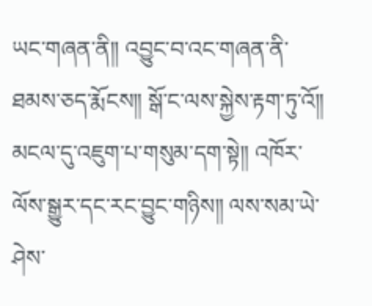ཡང་གཞན་ནི༎ འབྱུང་བ་འང་གཞན་ནི་ཐམས་ཅད་རྨོངས༎ སྒོ་ང་ལས་སྐྱེས་རྟག་ཏུ་འོ༎ མངལ་དུ་འཇུག་པ་གསུམ་དག་སྟེ༎ འཁོར་ལོས་སྒྱུར་དང་རང་བྱུང་གཉིས༎ ལས་སམ་ཡེ་ཤེས་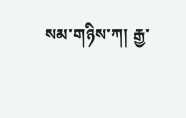སམ་གཉིས་ཀ། རྒྱ་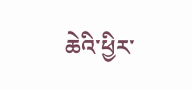ཆེའི་ཕྱིར་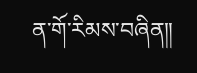ན་གོ་རིམས་བཞིན༎